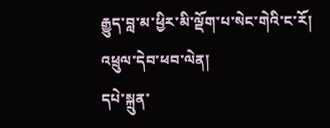རྒྱུད་བླ་མ་ཕྱིར་མི་ལྡོག་པ་སེང་གེའི་ང་རོ།
འཕྲུལ་དེབ་ཕབ་ལེན།
དཔེ་སྐྲུན་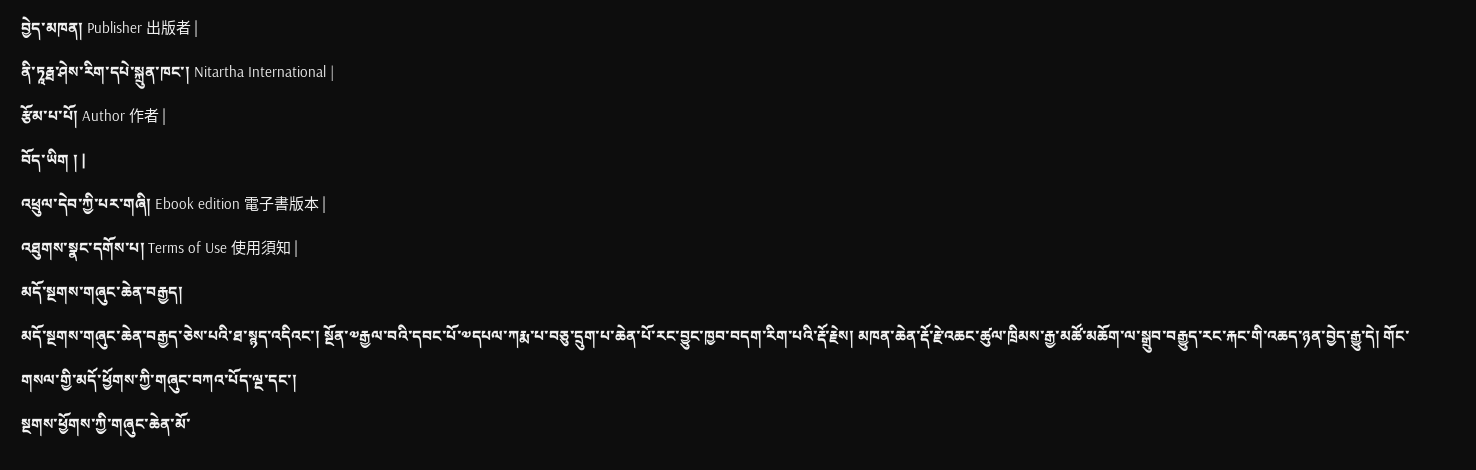བྱེད་མཁན། Publisher 出版者 |
ནི་ཏཱརྠ་ཤེས་རིག་དཔེ་སྐྲུན་ཁང་། Nitartha International |
རྩོམ་པ་པོ། Author 作者 |
བོད་ཡིག ། |
འཕྲུལ་དེབ་ཀྱི་པར་གཞི། Ebook edition 電子書版本 |
འཐུགས་སྣང་དགོས་པ། Terms of Use 使用須知 |
མདོ་སྔགས་གཞུང་ཆེན་བརྒྱད།
མདོ་སྔགས་གཞུང་ཆེན་བརྒྱད་ཅེས་པའི་ཐ་སྙད་འདིའང་། སྔོན་༧རྒྱལ་བའི་དབང་པོ་༧དཔལ་ཀརྨ་པ་བཅུ་དྲུག་པ་ཆེན་པོ་རང་བྱུང་ཁྱབ་བདག་རིག་པའི་རྡོ་རྗེས། མཁན་ཆེན་རྡོ་རྗེ་འཆང་ཚུལ་ཁྲིམས་རྒྱ་མཚོ་མཆོག་ལ་སྒྲུབ་བརྒྱུད་རང་རྐང་གི་འཆད་ཉན་བྱེད་རྒྱུ་དེ། གོང་གསལ་གྱི་མདོ་ཕྱོགས་ཀྱི་གཞུང་བཀའ་པོད་ལྔ་དང་།
སྔགས་ཕྱོགས་ཀྱི་གཞུང་ཆེན་མོ་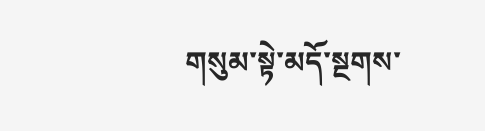གསུམ་སྟེ་མདོ་སྔགས་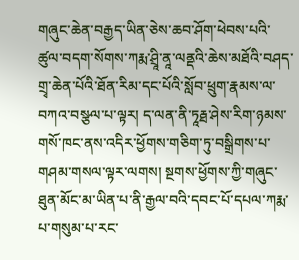གཞུང་ཆེན་བརྒྱད་ཡིན་ཅེས་ཆབ་ཤོག་ཕེབས་པའི་ཚུལ་བདག་སོགས་ཀརྨ་ཤྲཱི་ནཱ་ལནྡའི་ཆེས་མཐོའི་བཤད་གྲྭ་ཆེན་པོའི་ཐོན་རིམ་དང་པོའི་སློབ་ཕྲུག་རྣམས་ལ་བཀའ་བསྩལ་པ་ལྟར། ད་ལན་ནི་ཏཱརྠ་ཤེས་རིག་ཉམས་གསོ་ཁང་ནས་འདིར་ཕྱོགས་གཅིག་ཏུ་བསྒྲིགས་པ་གཤམ་གསལ་ལྟར་ལགས། སྔགས་ཕྱོགས་ཀྱི་གཞུང་ཐུན་མོང་མ་ཡིན་པ་ནི་རྒྱལ་བའི་དབང་པོ་དཔལ་ཀརྨ་པ་གསུམ་པ་རང་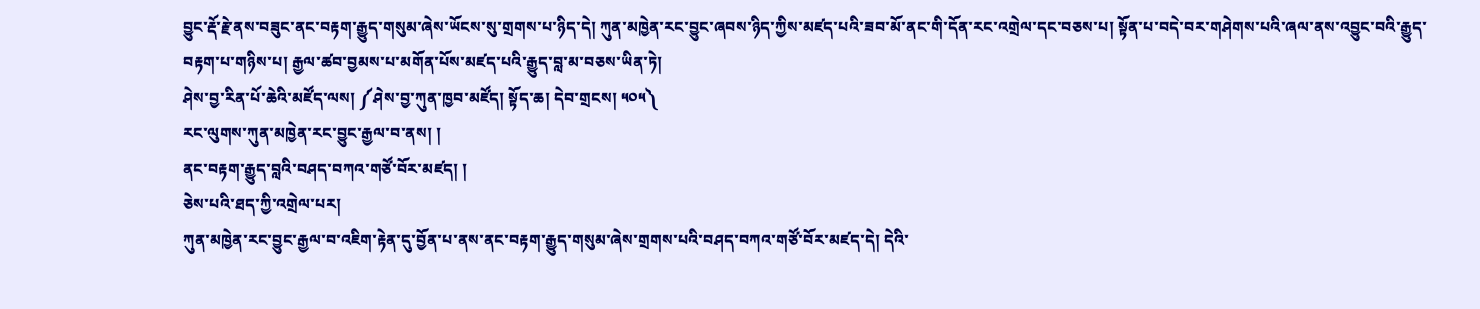བྱུང་རྡོ་རྗེ་ནས་བཟུང་ནང་བརྟག་རྒྱུད་གསུམ་ཞེས་ཡོངས་སུ་གྲགས་པ་ཉིད་དེ། ཀུན་མཁྱེན་རང་བྱུང་ཞབས་ཉིད་ཀྱིས་མཛད་པའི་ཟབ་མོ་ནང་གི་དོན་རང་འགྲེལ་དང་བཅས་པ། སྟོན་པ་བདེ་བར་གཤེགས་པའི་ཞལ་ནས་འབྱུང་བའི་རྒྱུད་བརྟག་པ་གཉིས་པ། རྒྱལ་ཚབ་བྱམས་པ་མགོན་པོས་མཛད་པའི་རྒྱུད་བླ་མ་བཅས་ཡིན་ཏེ།
ཤེས་བྱ་རིན་པོ་ཆེའི་མཛོད་ལས། ༼ཤེས་བྱ་ཀུན་ཁྱབ་མཛོད། སྟོད་ཆ། དེབ་གྲངས། ༥༠༥༽
རང་ལུགས་ཀུན་མཁྱེན་རང་བྱུང་རྒྱལ་བ་ནས། །
ནང་བརྟག་རྒྱུད་བླའི་བཤད་བཀའ་གཙོ་བོར་མཛད། །
ཅེས་པའི་ཐད་ཀྱི་འགྲེལ་པར།
ཀུན་མཁྱེན་རང་བྱུང་རྒྱལ་བ་འཇིག་རྟེན་དུ་བྱོན་པ་ནས་ནང་བརྟག་རྒྱུད་གསུམ་ཞེས་གྲགས་པའི་བཤད་བཀའ་གཙོ་བོར་མཛད་དེ། དེའི་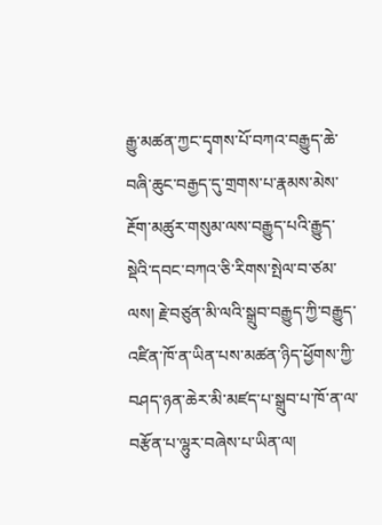རྒྱུ་མཚན་ཀྱང་དྭགས་པོ་བཀའ་བརྒྱུད་ཆེ་བཞི་ཆུང་བརྒྱད་དུ་གྲགས་པ་རྣམས་མེས་རྔོག་མཚུར་གསུམ་ལས་བརྒྱུད་པའི་རྒྱུད་སྡེའི་དབང་བཀའ་ཅི་རིགས་སྤེལ་བ་ཙམ་ལས། རྗེ་བཙུན་མི་ལའི་སྒྲུབ་བརྒྱུད་ཀྱི་བརྒྱུད་འཛིན་ཁོ་ན་ཡིན་པས་མཚན་ཉིད་ཕྱོགས་ཀྱི་བཤད་ཉན་ཆེར་མི་མཛད་པ་སྒྲུབ་པ་ཁོ་ན་ལ་བརྩོན་པ་ལྷུར་བཞེས་པ་ཡིན་ལ།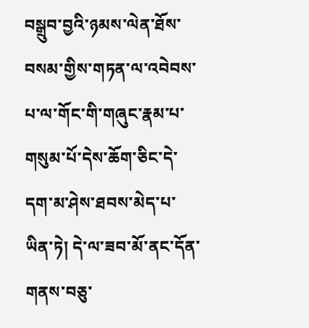བསྒྲུབ་བྱའི་ཉམས་ལེན་ཐོས་བསམ་གྱིས་གཏན་ལ་འབེབས་པ་ལ་གོང་གི་གཞུང་རྣམ་པ་གསུམ་པོ་དེས་ཆོག་ཅིང་དེ་དག་མ་ཤེས་ཐབས་མེད་པ་ཡིན་ཏེ། དེ་ལ་ཟབ་མོ་ནང་དོན་གནས་བཅུ་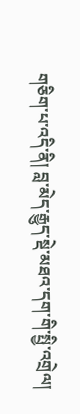གཅིག་པ་འདི་ནི། བླ་མེད་རྒྱུད་སྡེ་མཐའ་དག་གི་སྤྱི་འགྲེལ།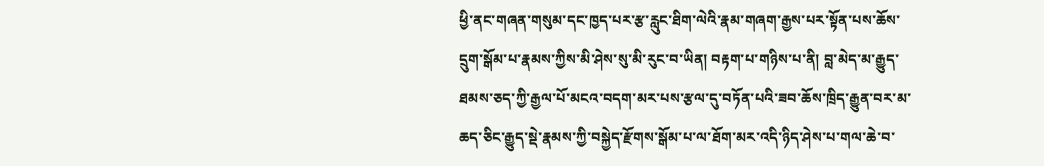ཕྱི་ནང་གཞན་གསུམ་དང་ཁྱད་པར་རྩ་རླུང་ཐིག་ལེའི་རྣམ་གཞག་རྒྱས་པར་སྟོན་པས་ཆོས་དྲུག་སྒོམ་པ་རྣམས་ཀྱིས་མི་ཤེས་སུ་མི་རུང་བ་ཡིན། བརྟག་པ་གཉིས་པ་ནི། བླ་མེད་མ་རྒྱུད་ཐམས་ཅད་ཀྱི་རྒྱལ་པོ་མངའ་བདག་མར་པས་རྩལ་དུ་བཏོན་པའི་ཟབ་ཆོས་ཁྲིད་རྒྱུན་བར་མ་ཆད་ཅིང་རྒྱུད་སྡེ་རྣམས་ཀྱི་བསྐྱེད་རྫོགས་སྒོམ་པ་ལ་ཐོག་མར་འདི་ཉིད་ཤེས་པ་གལ་ཆེ་བ་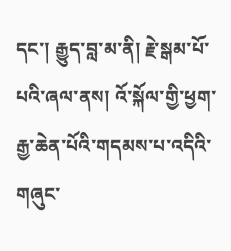དང་། རྒྱུད་བླ་མ་ནི། རྗེ་སྒམ་པོ་པའི་ཞལ་ནས། འོ་སྐོལ་གྱི་ཕྱག་རྒྱ་ཆེན་པོའི་གདམས་པ་འདིའི་གཞུང་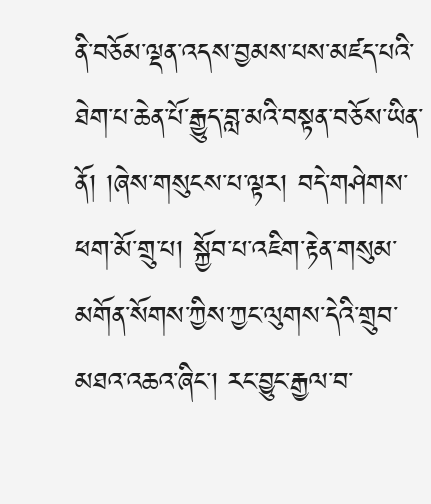ནི་བཅོམ་ལྡན་འདས་བྱམས་པས་མཛད་པའི་ཐེག་པ་ཆེན་པོ་རྒྱུད་བླ་མའི་བསྟན་བཅོས་ཡིན་ནོ། །ཞེས་གསུངས་པ་ལྟར། བདེ་གཤེགས་ཕག་མོ་གྲུ་པ། སྐྱོབ་པ་འཇིག་རྟེན་གསུམ་མགོན་སོགས་ཀྱིས་ཀྱང་ལུགས་དེའི་གྲུབ་མཐའ་འཆའ་ཞིང་། རང་བྱུང་རྒྱལ་བ་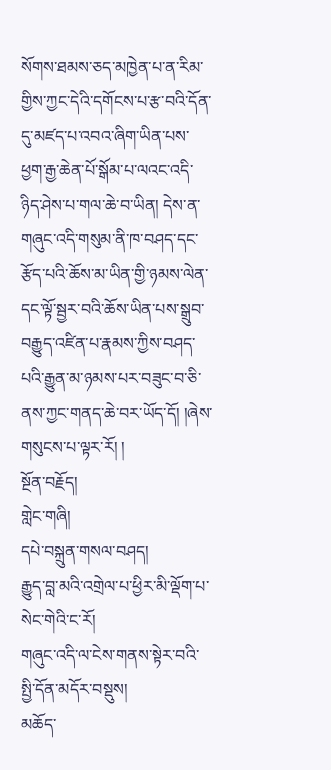སོགས་ཐམས་ཅད་མཁྱེན་པ་ན་རིམ་གྱིས་ཀྱང་དེའི་དགོངས་པ་རྩ་བའི་དོན་དུ་མཛད་པ་འབའ་ཞིག་ཡིན་པས་ཕྱག་རྒྱ་ཆེན་པོ་སྒོམ་པ་ལའང་འདི་ཉིད་ཤེས་པ་གལ་ཆེ་བ་ཡིན། དེས་ན་གཞུང་འདི་གསུམ་ནི་ཁ་བཤད་དང་རྩོད་པའི་ཆོས་མ་ཡིན་གྱི་ཉམས་ལེན་དང་ལྟོ་སྦྱར་བའི་ཆོས་ཡིན་པས་སྒྲུབ་བརྒྱུད་འཛིན་པ་རྣམས་ཀྱིས་བཤད་པའི་རྒྱུན་མ་ཉམས་པར་བཟུང་བ་ཅི་ནས་ཀྱང་གནད་ཆེ་བར་ཡོད་དོ། །ཞེས་གསུངས་པ་ལྟར་རོ། །
སྔོན་བརྗོད།
གླེང་གཞི།
དཔེ་བསྐྲུན་གསལ་བཤད།
རྒྱུད་བླ་མའི་འགྲེལ་པ་ཕྱིར་མི་ལྡོག་པ་སེང་གེའི་ང་རོ།
གཞུང་འདི་ལ་ངེས་གནས་སྟེར་བའི་སྤྱི་དོན་མདོར་བསྡུས།
མཆོད་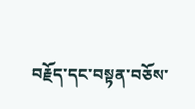བརྗོད་དང་བསྟན་བཅོས་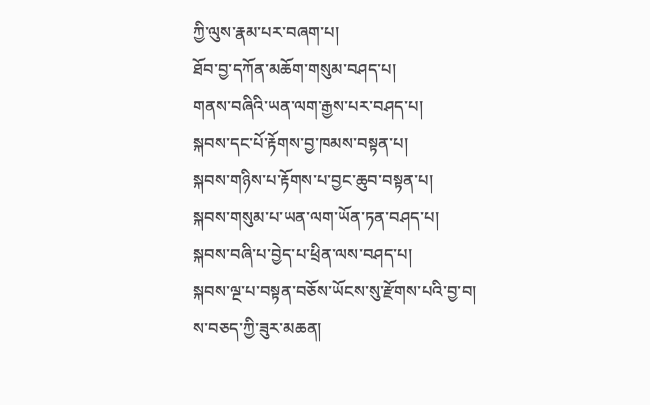ཀྱི་ལུས་རྣམ་པར་བཞག་པ།
ཐོབ་བྱ་དཀོན་མཆོག་གསུམ་བཤད་པ།
གནས་བཞིའི་ཡན་ལག་རྒྱས་པར་བཤད་པ།
སྐབས་དང་པོ་རྟོགས་བྱ་ཁམས་བསྟན་པ།
སྐབས་གཉིས་པ་རྟོགས་པ་བྱང་ཆུབ་བསྟན་པ།
སྐབས་གསུམ་པ་ཡན་ལག་ཡོན་ཏན་བཤད་པ།
སྐབས་བཞི་པ་བྱེད་པ་ཕྲིན་ལས་བཤད་པ།
སྐབས་ལྔ་པ་བསྟན་བཅོས་ཡོངས་སུ་རྫོགས་པའི་བྱ་བ།
ས་བཅད་ཀྱི་ཟུར་མཆན།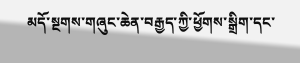མདོ་སྔགས་གཞུང་ཆེན་བརྒྱད་ཀྱི་ཕྱོགས་སྒྲིག་དང་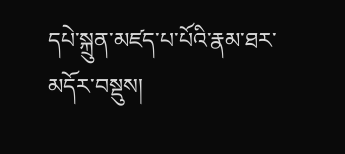དཔེ་སྐྲུན་མཛད་པ་པོའི་རྣམ་ཐར་མདོར་བསྡུས།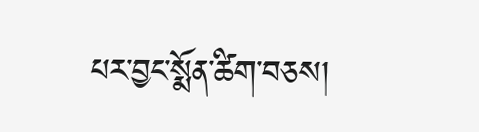པར་བྱང་སྨོན་ཚིག་བཅས།